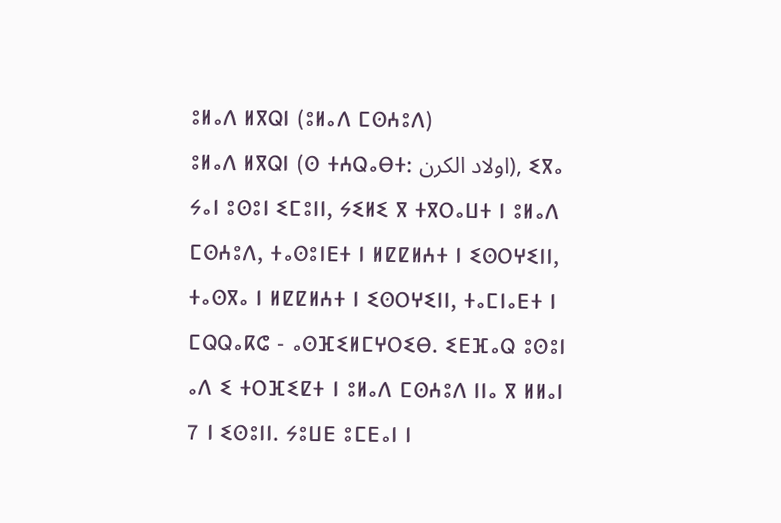ⵓⵍⴰⴷ ⵍⴳⵕⵏ (ⵓⵍⴰⴷ ⵎⵙⵄⵓⴷ)
ⵓⵍⴰⴷ ⵍⴳⵕⵏ (ⵙ ⵜⵄⵕⴰⴱⵜ: اولاد الكرن), ⵉⴳⴰ ⵢⴰⵏ ⵓⵙⵓⵏ ⵉⵎⵓⵏⵏ, ⵢⵉⵍⵉ ⴳ ⵜⴳⵔⴰⵡⵜ ⵏ ⵓⵍⴰⴷ ⵎⵙⵄⵓⴷ, ⵜⴰⵙⵓⵏⴹⵜ ⵏ ⵍⵇⵇⵍⵄⵜ ⵏ ⵉⵙⵔⵖⵉⵏⵏ, ⵜⴰⵙⴳⴰ ⵏ ⵍⵇⵇⵍⵄⵜ ⵏ ⵉⵙⵔⵖⵉⵏⵏ, ⵜⴰⵎⵏⴰⴹⵜ ⵏ ⵎⵕⵕⴰⴽⵛ - ⴰⵙⴼⵉⵍⵎⵖⵔⵉⴱ. ⵉⴹⴼⴰⵕ ⵓⵙⵓⵏ ⴰⴷ ⵉ ⵜⵔⴼⵉⵇⵜ ⵏ ⵓⵍⴰⴷ ⵎⵙⵄⵓⴷ ⵏⵏⴰ ⴳ ⵍⵍⴰⵏ 7 ⵏ ⵉⵙⵓⵏⵏ. ⵢⵓⵡⴹ ⵓⵎⴹⴰⵏ ⵏ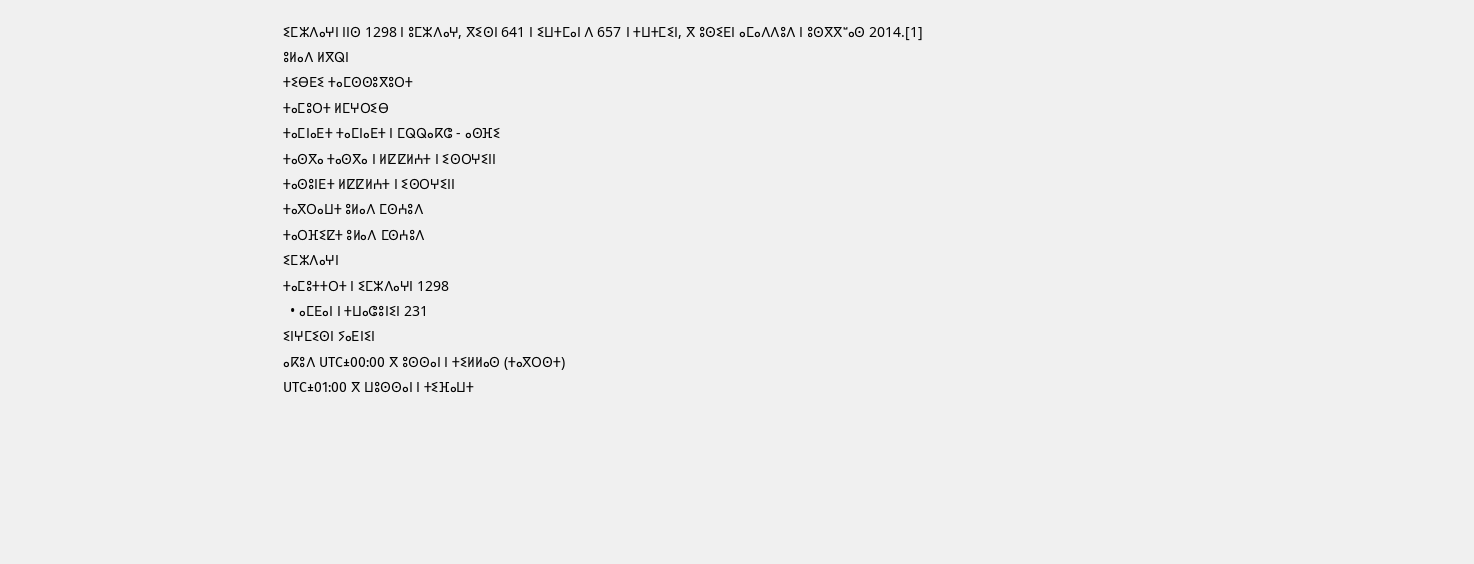ⵉⵎⵣⴷⴰⵖⵏ ⵏⵏⵙ 1298 ⵏ ⵓⵎⵣⴷⴰⵖ, ⴳⵉⵙⵏ 641 ⵏ ⵉⵡⵜⵎⴰⵏ ⴷ 657 ⵏ ⵜⵡⵜⵎⵉⵏ, ⴳ ⵓⵙⵉⴹⵏ ⴰⵎⴰⴷⴷⵓⴷ ⵏ ⵓⵙⴳⴳⵯⴰⵙ 2014.[1]
ⵓⵍⴰⴷ ⵍⴳⵕⵏ
ⵜⵉⴱⴹⵉ ⵜⴰⵎⵙⵙⵓⴳⵓⵔⵜ
ⵜⴰⵎⵓⵔⵜ ⵍⵎⵖⵔⵉⴱ
ⵜⴰⵎⵏⴰⴹⵜ ⵜⴰⵎⵏⴰⴹⵜ ⵏ ⵎⵕⵕⴰⴽⵛ - ⴰⵙⴼⵉ
ⵜⴰⵙⴳⴰ ⵜⴰⵙⴳⴰ ⵏ ⵍⵇⵇⵍⵄⵜ ⵏ ⵉⵙⵔⵖⵉⵏⵏ
ⵜⴰⵙⵓⵏⴹⵜ ⵍⵇⵇⵍⵄⵜ ⵏ ⵉⵙⵔⵖⵉⵏⵏ
ⵜⴰⴳⵔⴰⵡⵜ ⵓⵍⴰⴷ ⵎⵙⵄⵓⴷ
ⵜⴰⵔⴼⵉⵇⵜ ⵓⵍⴰⴷ ⵎⵙⵄⵓⴷ
ⵉⵎⵣⴷⴰⵖⵏ
ⵜⴰⵎⵓⵜⵜⵔⵜ ⵏ ⵉⵎⵣⴷⴰⵖⵏ 1298
  • ⴰⵎⴹⴰⵏ ⵏ ⵜⵡⴰⵛⵓⵏⵉⵏ 231
ⵉⵏⵖⵎⵉⵙⵏ ⵢⴰⴹⵏⵉⵏ
ⴰⴽⵓⴷ UTC±00:00 ⴳ ⵓⵙⵙⴰⵏ ⵏ ⵜⵉⵍⵍⴰⵙ (ⵜⴰⴳⵔⵙⵜ)
UTC±01:00 ⴳ ⵡⵓⵙⵙⴰⵏ ⵏ ⵜⵉⴼⴰⵡⵜ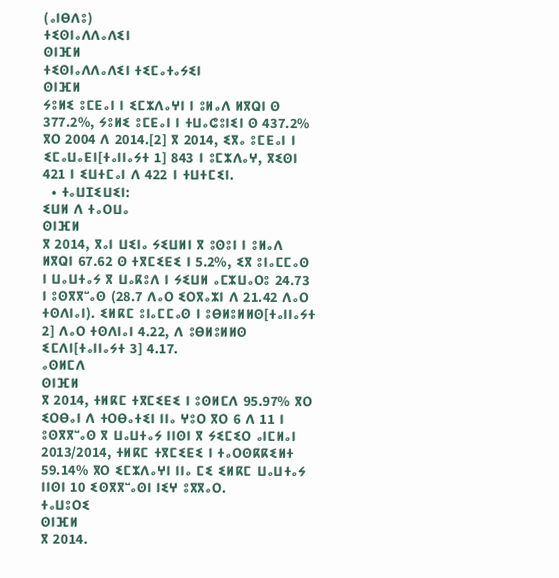(ⴰⵏⴱⴷⵓ)
ⵜⵉⵙⵏⴰⴷⴷⴰⴷⵉⵏ
ⵙⵏⴼⵍ
ⵜⵉⵙⵏⴰⴷⴷⴰⴷⵉⵏ ⵜⵉⵎⴰⵜⴰⵢⵉⵏ
ⵙⵏⴼⵍ
ⵢⵓⵍⵉ ⵓⵎⴹⴰⵏ ⵏ ⵉⵎⵣⴷⴰⵖⵏ ⵏ ⵓⵍⴰⴷ ⵍⴳⵕⵏ ⵙ 377.2%, ⵢⵓⵍⵉ ⵓⵎⴹⴰⵏ ⵏ ⵜⵡⴰⵛⵓⵏⵉⵏ ⵙ 437.2% ⴳⵔ 2004 ⴷ 2014.[2] ⴳ 2014, ⵉⴳⴰ ⵓⵎⴹⴰⵏ ⵏ ⵉⵎⴰⵡⴰⴹⵏ[ⵜⴰⵏⵏⴰⵢⵜ 1] 843 ⵏ ⵓⵎⵣⴷⴰⵖ, ⴳⵉⵙⵏ 421 ⵏ ⵉⵡⵜⵎⴰⵏ ⴷ 422 ⵏ ⵜⵡⵜⵎⵉⵏ.
  • ⵜⴰⵡⵊⵉⵡⵉⵏ:
ⵉⵡⵍ ⴷ ⵜⴰⵔⵡⴰ
ⵙⵏⴼⵍ
ⴳ 2014, ⴳⴰⵏ ⵡⵉⵏⴰ ⵢⵉⵡⵍⵏ ⴳ ⵓⵙⵓⵏ ⵏ ⵓⵍⴰⴷ ⵍⴳⵕⵏ 67.62 ⵙ ⵜⴳⵎⵉⴹⵉ ⵏ 5.2%, ⵉⴳ ⵓⵏⴰⵎⵎⴰⵙ ⵏ ⵡⴰⵡⵜⴰⵢ ⴳ ⵡⴰⴽⵓⴷ ⵏ ⵢⵉⵡⵍ ⴰⵎⵣⵡⴰⵔⵓ 24.73 ⵏ ⵓⵙⴳⴳⵯⴰⵙ (28.7 ⴷⴰⵔ ⵉⵔⴳⴰⵣⵏ ⴷ 21.42 ⴷⴰⵔ ⵜⵙⴷⵏⴰⵏ). ⵉⵍⴽⵎ ⵓⵏⴰⵎⵎⴰⵙ ⵏ ⵓⴱⵍⵓⵍⵍⵙ[ⵜⴰⵏⵏⴰⵢⵜ 2] ⴷⴰⵔ ⵜⵙⴷⵏⴰⵏ 4.22, ⴷ ⵓⴱⵍⵓⵍⵍⵙ ⵉⵎⴷⵏ[ⵜⴰⵏⵏⴰⵢⵜ 3] 4.17.
ⴰⵙⵍⵎⴷ
ⵙⵏⴼⵍ
ⴳ 2014, ⵜⵍⴽⵎ ⵜⴳⵎⵉⴹⵉ ⵏ ⵓⵙⵍⵎⴷ 95.97% ⴳⵔ ⵉⵔⴱⴰⵏ ⴷ ⵜⵔⴱⴰⵜⵉⵏ ⵏⵏⴰ ⵖⵓⵔ ⴳⵔ 6 ⴷ 11 ⵏ ⵓⵙⴳⴳⵯⴰⵙ ⴳ ⵡⴰⵡⵜⴰⵢ ⵏⵏⵙⵏ ⴳ ⵢⵉⵎⵉⵔ ⴰⵏⵎⵍⴰⵏ 2013/2014, ⵜⵍⴽⵎ ⵜⴳⵎⵉⴹⵉ ⵏ ⵜⴰⵔⵙⴽⴽⵉⵍⵜ 59.14% ⴳⵔ ⵉⵎⵣⴷⴰⵖⵏ ⵏⵏⴰ ⵎⵉ ⵉⵍⴽⵎ ⵡⴰⵡⵜⴰⵢ ⵏⵏⵙⵏ 10 ⵉⵙⴳⴳⵯⴰⵙⵏ ⵏⵉⵖ ⵓⴳⴳⴰⵔ.
ⵜⴰⵡⵓⵔⵉ
ⵙⵏⴼⵍ
ⴳ 2014.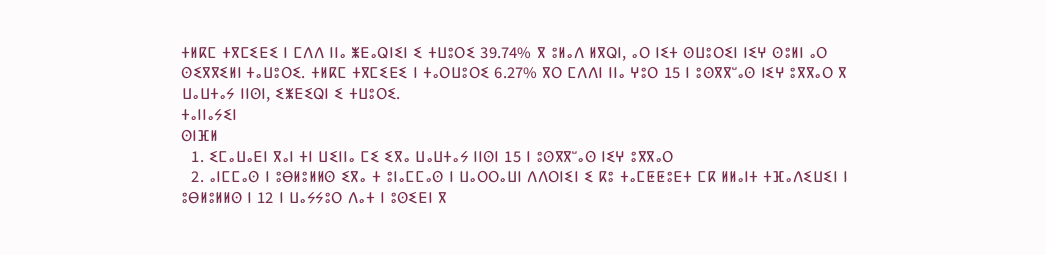ⵜⵍⴽⵎ ⵜⴳⵎⵉⴹⵉ ⵏ ⵎⴷⴷ ⵏⵏⴰ ⵥⴹⴰⵕⵏⵉⵏ ⵉ ⵜⵡⵓⵔⵉ 39.74% ⴳ ⵓⵍⴰⴷ ⵍⴳⵕⵏ, ⴰⵔ ⵏⵉⵜ ⵙⵡⵓⵔⵉⵏ ⵏⵉⵖ ⵙⵓⵍⵏ ⴰⵔ ⵙⵉⴳⴳⵉⵍⵏ ⵜⴰⵡⵓⵔⵉ. ⵜⵍⴽⵎ ⵜⴳⵎⵉⴹⵉ ⵏ ⵜⴰⵔⵡⵓⵔⵉ 6.27% ⴳⵔ ⵎⴷⴷⵏ ⵏⵏⴰ ⵖⵓⵔ 15 ⵏ ⵓⵙⴳⴳⵯⴰⵙ ⵏⵉⵖ ⵓⴳⴳⴰⵔ ⴳ ⵡⴰⵡⵜⴰⵢ ⵏⵏⵙⵏ, ⵉⵥⴹⵉⵕⵏ ⵉ ⵜⵡⵓⵔⵉ.
ⵜⴰⵏⵏⴰⵢⵉⵏ
ⵙⵏⴼⵍ
  1. ⵉⵎⴰⵡⴰⴹⵏ ⴳⴰⵏ ⵜⵏ ⵡⵉⵏⵏⴰ ⵎⵉ ⵉⴳⴰ ⵡⴰⵡⵜⴰⵢ ⵏⵏⵙⵏ 15 ⵏ ⵓⵙⴳⴳⵯⴰⵙ ⵏⵉⵖ ⵓⴳⴳⴰⵔ
  2. ⴰⵏⵎⵎⴰⵙ ⵏ ⵓⴱⵍⵓⵍⵍⵙ ⵉⴳⴰ ⵜ ⵓⵏⴰⵎⵎⴰⵙ ⵏ ⵡⴰⵔⵔⴰⵡⵏ ⴷⴷⵔⵏⵉⵏ ⵉ ⴽⵓ ⵜⴰⵎⵟⵟⵓⴹⵜ ⵎⴽ ⵍⵍⴰⵏⵜ ⵜⴼⴰⴷⵉⵡⵉⵏ ⵏ ⵓⴱⵍⵓⵍⵍⵙ ⵏ 12 ⵏ ⵡⴰⵢⵢⵓⵔ ⴷⴰⵜ ⵏ ⵓⵙⵉⴹⵏ ⴳ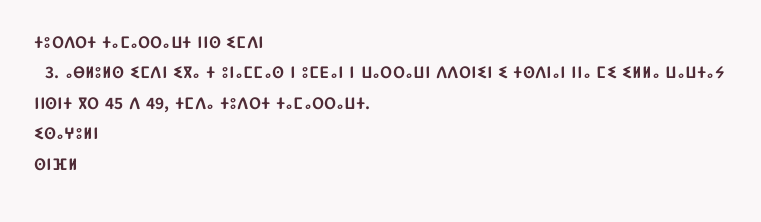ⵜⵓⵔⴷⵔⵜ ⵜⴰⵎⴰⵔⵔⴰⵡⵜ ⵏⵏⵙ ⵉⵎⴷⵏ
  3. ⴰⴱⵍⵓⵍⵙ ⵉⵎⴷⵏ ⵉⴳⴰ ⵜ ⵓⵏⴰⵎⵎⴰⵙ ⵏ ⵓⵎⴹⴰⵏ ⵏ ⵡⴰⵔⵔⴰⵡⵏ ⴷⴷⵔⵏⵉⵏ ⵉ ⵜⵙⴷⵏⴰⵏ ⵏⵏⴰ ⵎⵉ ⵉⵍⵍⴰ ⵡⴰⵡⵜⴰⵢ ⵏⵏⵙⵏⵜ ⴳⵔ 45 ⴷ 49, ⵜⵎⴷⴰ ⵜⵓⴷⵔⵜ ⵜⴰⵎⴰⵔⵔⴰⵡⵜ.
ⵉⵙⴰⵖⵓⵍⵏ
ⵙⵏⴼⵍ